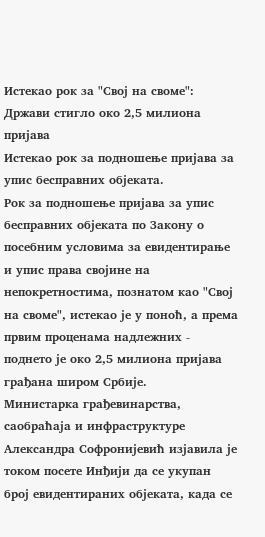Истекао рок за "Свој на своме": Држави стигло око 2,5 милиона пријава
Истекао рок за подношење пријава за упис бесправних објеката.
Рок за подношење пријава за упис бесправних објеката по Закону о посебним условима за евидентирање и упис права својине на непокретностима, познатом као "Свој на своме", истекао је у поноћ, а према првим проценама надлежних - поднето је око 2,5 милиона пријава грађана широм Србије.
Министарка грађевинарства, саобраћаја и инфраструктуре Александра Софронијевић изјавила је током посете Инђији да се укупан број евидентираних објеката, када се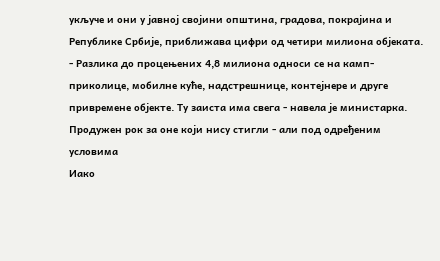укључе и они у јавној својини општина, градова, покрајина и Републике Србије, приближава цифри од четири милиона објеката.
- Разлика до процењених 4,8 милиона односи се на камп-приколице, мобилне куће, надстрешнице, контејнере и друге привремене објекте. Ту заиста има свега - навела је министарка.
Продужен рок за оне који нису стигли - али под одређеним условима
Иако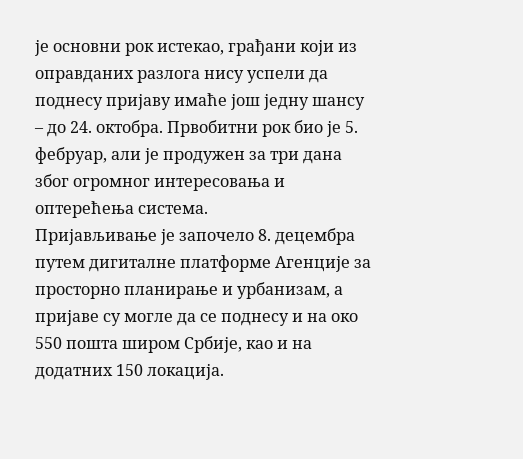је основни рок истекао, грађани који из оправданих разлога нису успели да поднесу пријаву имаће још једну шансу – до 24. октобра. Првобитни рок био је 5. фебруар, али је продужен за три дана због огромног интересовања и оптерећења система.
Пријављивање је започело 8. децембра путем дигиталне платформе Агенције за просторно планирање и урбанизам, а пријаве су могле да се поднесу и на око 550 пошта широм Србије, као и на додатних 150 локација.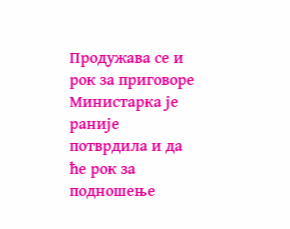Продужава се и рок за приговоре
Министарка је раније потврдила и да ће рок за подношење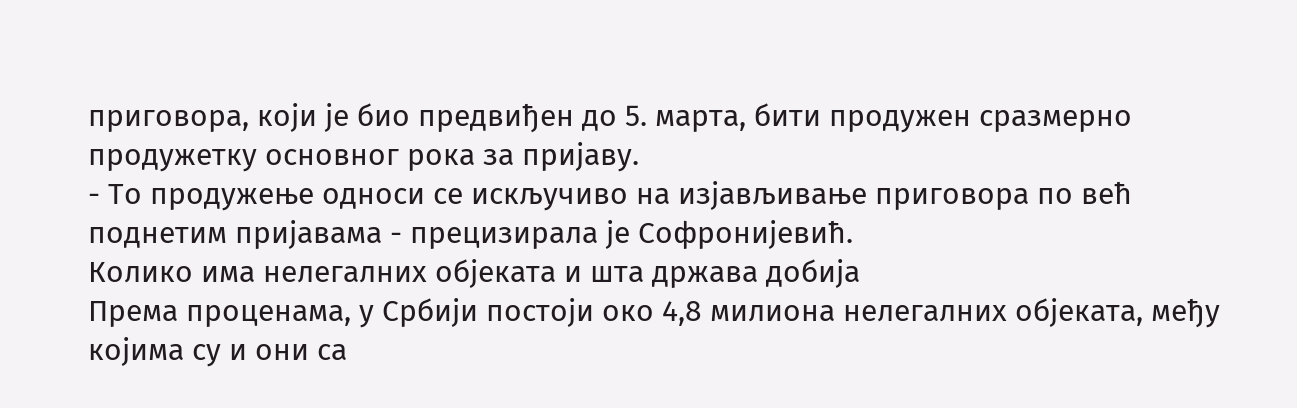приговора, који је био предвиђен до 5. марта, бити продужен сразмерно продужетку основног рока за пријаву.
- То продужење односи се искључиво на изјављивање приговора по већ поднетим пријавама - прецизирала је Софронијевић.
Колико има нелегалних објеката и шта држава добија
Према проценама, у Србији постоји око 4,8 милиона нелегалних објеката, међу којима су и они са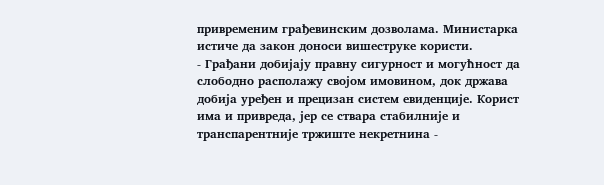привременим грађевинским дозволама. Министарка истиче да закон доноси вишеструке користи.
- Грађани добијају правну сигурност и могућност да слободно располажу својом имовином, док држава добија уређен и прецизан систем евиденције. Корист има и привреда, јер се ствара стабилније и транспарентније тржиште некретнина -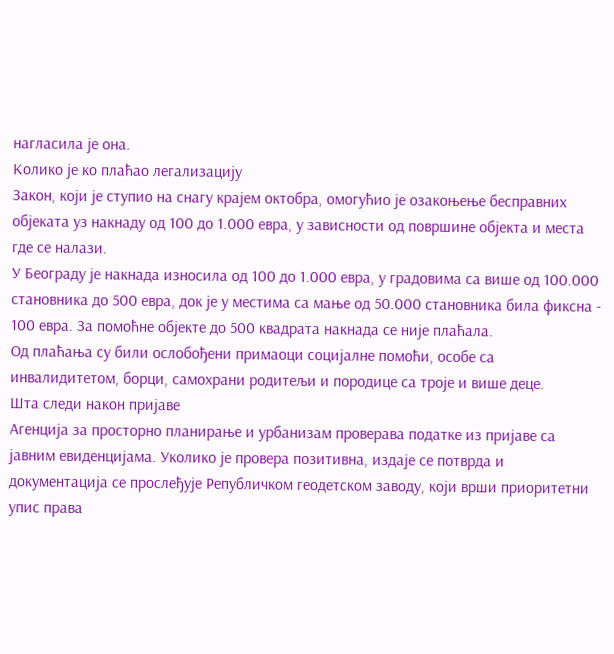нагласила је она.
Колико је ко плаћао легализацију
Закон, који је ступио на снагу крајем октобра, омогућио је озакоњење бесправних објеката уз накнаду од 100 до 1.000 евра, у зависности од површине објекта и места где се налази.
У Београду је накнада износила од 100 до 1.000 евра, у градовима са више од 100.000 становника до 500 евра, док је у местима са мање од 50.000 становника била фиксна - 100 евра. За помоћне објекте до 500 квадрата накнада се није плаћала.
Од плаћања су били ослобођени примаоци социјалне помоћи, особе са инвалидитетом, борци, самохрани родитељи и породице са троје и више деце.
Шта следи након пријаве
Агенција за просторно планирање и урбанизам проверава податке из пријаве са јавним евиденцијама. Уколико је провера позитивна, издаје се потврда и документација се прослеђује Републичком геодетском заводу, који врши приоритетни упис права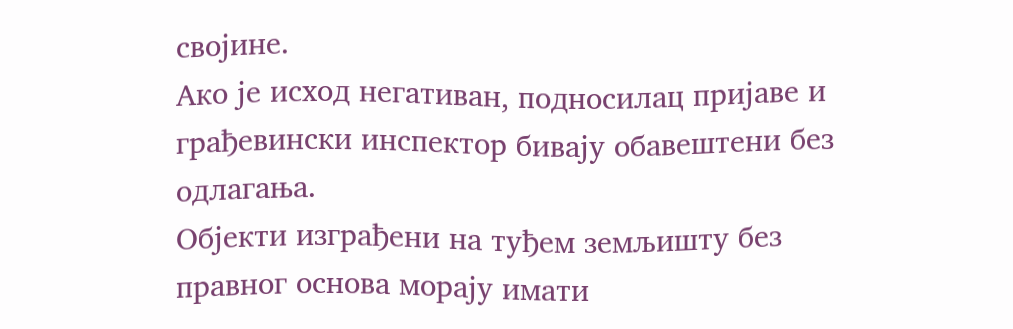својине.
Ако је исход негативан, подносилац пријаве и грађевински инспектор бивају обавештени без одлагања.
Објекти изграђени на туђем земљишту без правног основа морају имати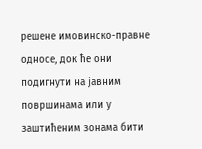решене имовинско-правне односе, док ће они подигнути на јавним површинама или у заштићеним зонама бити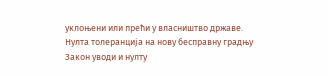уклоњени или прећи у власништво државе.
Нулта толеранција на нову бесправну градњу
Закон уводи и нулту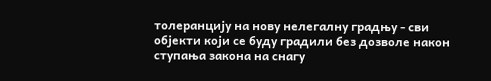толеранцију на нову нелегалну градњу - сви објекти који се буду градили без дозволе након ступања закона на снагу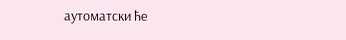аутоматски ће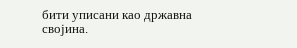бити уписани као државна својина.